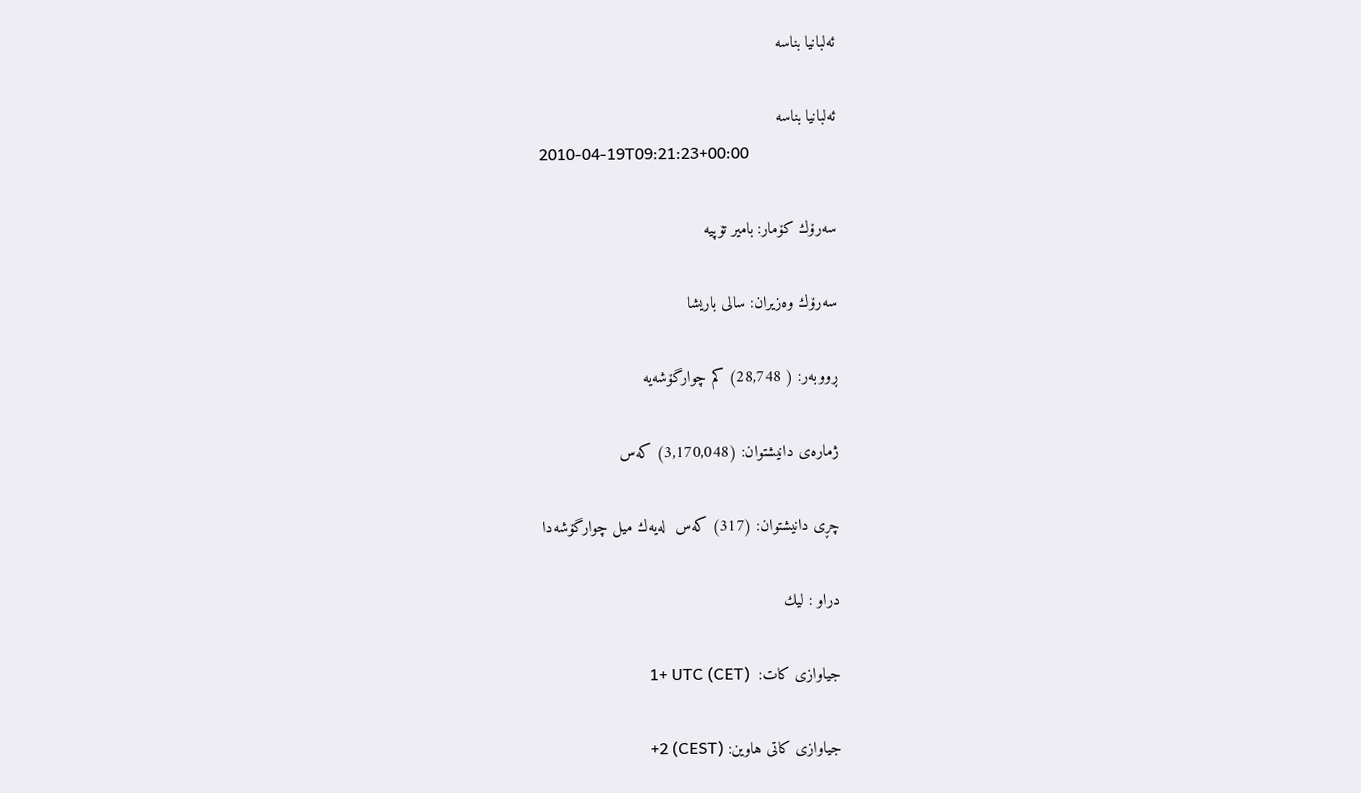ئه‌لبانيا بناسه‌

ئه‌لبانيا بناسه‌
2010-04-19T09:21:23+00:00

سه‌رۆك كۆمار: بامیر تۆپیه‌

سه‌رۆك وه‌زیران: سالی‌ باریشا

ڕووبه‌ر: ( 28,748) كم چوارگۆشه‌یه‌

ژماره‌ی‌ دانیشتوان: (3,170,048) كه‌س

چڕی‌ دانیشتوان: (317) كه‌س  له‌یه‌ك میل چوارگۆشه‌دا

دراو : لیك

جیاوازی‌ كات:  (CET) 1+ UTC

جیاوازی‌ كاتی‌ هاوین: (CEST) 2+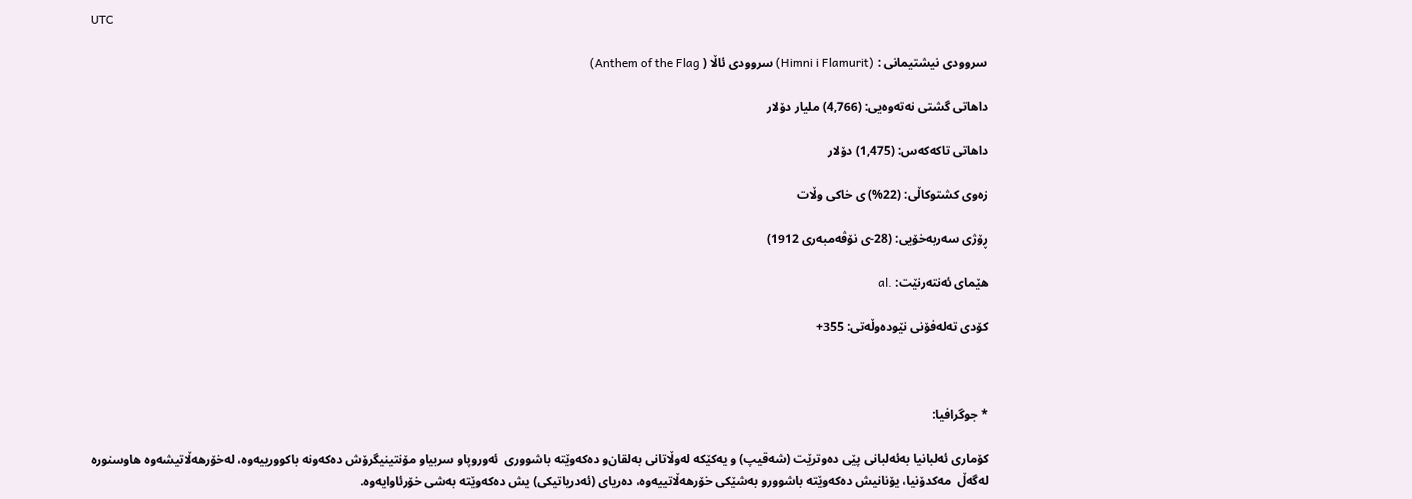UTC

سروودی‌ نیشتیمانی‌ : (Himni i Flamurit) سروودی‌ ئاڵا ( Anthem of the Flag)

داهاتی‌ گشتی‌ نه‌ته‌وه‌یی‌: (4,766) ملیار دۆلار

داهاتی‌ تاكه‌كه‌س: (1,475) دۆلار

زه‌وی‌ كشتوكاڵی‌: (22%) ی‌ خاكی‌ وڵات

ڕۆژی‌ سه‌ربه‌خۆیی‌: (28-ی‌ نۆڤه‌مبه‌ری‌ 1912)

هێمای‌ ئه‌نته‌رنێت: .al

كۆدی‌ ته‌له‌فۆنی‌ نێوده‌وڵه‌تی‌: 355+



* جوگرافیا:

كۆماری‌ ئه‌لبانیا به‌ئه‌لبانی‌ پێی ده‌وترێت (شه‌قیپ) و یه‌كێكه‌ له‌وڵاتانی‌ به‌لقان‌و ده‌كه‌وێته‌ باشووری‌  ئه‌وروپا‌و سربیا‌و مۆنتینیگرۆش ده‌كه‌ونه‌ باكوورییه‌وه‌، له‌خۆرهه‌ڵاتیشه‌وه‌ هاوسنوره‌ له‌گه‌ڵ  مه‌كدۆنیا، یۆنانیش ده‌كه‌وێته‌ باشوور‌و به‌شێكی‌ خۆرهه‌ڵاتییه‌وه‌، ده‌ریای‌ (ئه‌دریاتیكی‌) یش ده‌كه‌وێته‌ به‌شی‌ خۆرئاوایه‌وه‌.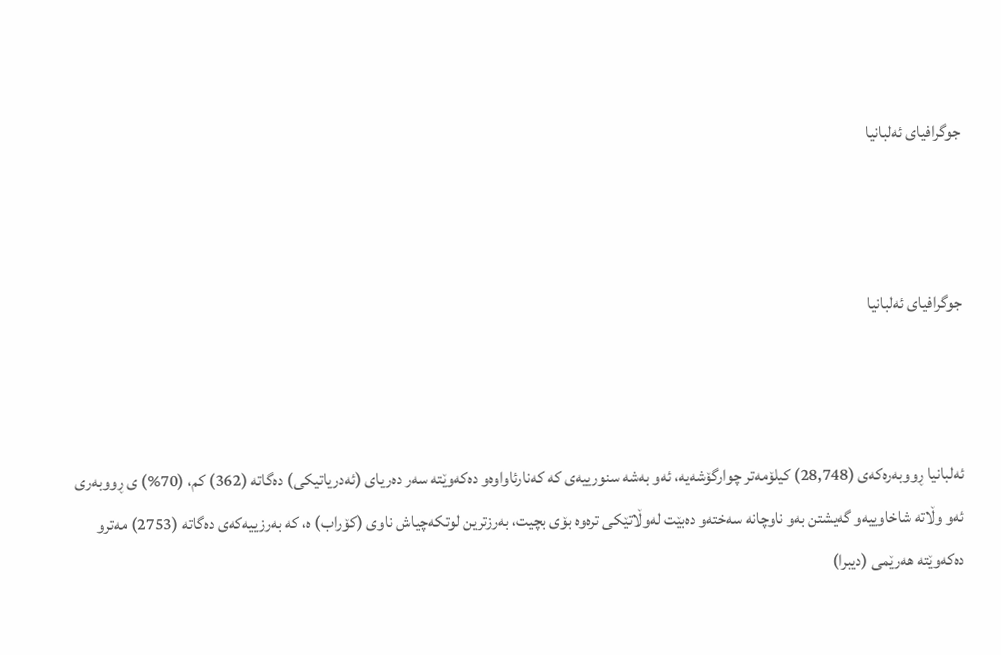جوگرافیای ئه‌لبانیا



جوگرافیای ئه‌لبانیا



ئه‌لبانیا ڕووبه‌ره‌كه‌ی‌ (28,748) كیلۆمه‌تر چوارگۆشه‌یه‌، ئه‌و به‌شه‌ سنورییه‌ی‌ كه‌ كه‌نارئاواوه‌و ده‌كه‌وێته‌ سه‌ر ده‌ریای‌ (ئه‌دریاتیكی‌) ده‌گاته‌ (362) كم، (70%) ی‌ ڕووبه‌ری‌ ئه‌و وڵاته‌ شاخاوییه‌‌و گه‌یشتن به‌و ناوچانه‌ سه‌خته‌و ده‌بێت له‌وڵاتێكی‌ تره‌وه‌ بۆی‌ بچیت، به‌رزترین لوتكه‌چیاش ناوی‌ (كۆراب) ه‌، كه‌ به‌رزییه‌كه‌ی‌ ده‌گاته‌ (2753) مه‌ترو ده‌كه‌وێته‌ هه‌رێمی‌ (دیبرا)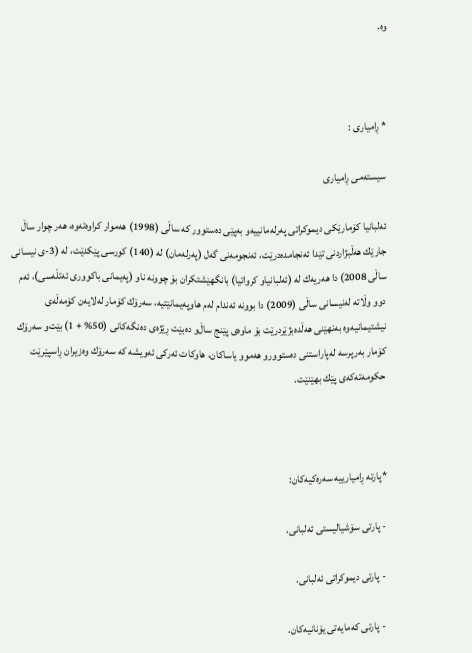وه‌.



* ڕامیاری‌ :

سیسته‌می‌ ڕامیاری‌

ئه‌لبانیا كۆمارێكی‌ دیموكراتی‌ په‌رله‌مانییه‌و به‌پێی‌ ده‌ستوور كه‌ ساڵی‌ (1998) هه‌موار كراوه‌ته‌وه‌، هه‌ر چوار ساڵ جارێك هه‌ڵبژاردنی‌ تێدا ئه‌نجامده‌درێت، ئه‌نجومه‌نی‌ گه‌ل (په‌رله‌مان) له‌ (140) كورسی‌ پێكدێت، له‌ (3-ی‌ نیسانی‌ ساڵی‌ 2008) دا هه‌ریه‌ك له‌ (ئه‌لبانیا‌و كرواتیا) بانگهێشتكران بۆ چوونه‌ ناو (په‌یمانی‌ باكووری‌ ئه‌تڵه‌سی‌)، ئه‌م دوو وڵاته‌ له‌نیسانی‌ ساڵی‌ (2009) دا بوونه‌ ئه‌ندام له‌م هاوپه‌یمانێتیه‌، سه‌رۆك كۆمار له‌لایه‌ن كۆمه‌ڵه‌ی‌ نیشتیمانیه‌وه‌ به‌نهێنی‌ هه‌ڵده‌بژێردرێت بۆ ماوه‌ی‌ پێنج ساڵ‌و ده‌بێت ڕێژه‌ی‌ ده‌نگه‌كانی‌ (50% + 1) بێت‌و سه‌رۆك كۆمار به‌رپرسه‌ له‌پاراستنی‌ ده‌ستوور‌و هه‌موو یاساكان، هاوكات ئه‌ركی‌ ئه‌ویشه‌ كه‌ سه‌رۆك وه‌زیران ڕاسپێرێت حكومه‌ته‌كه‌ی‌ پێك بهێنێت.



*پارته‌ ڕامیارییه‌ سه‌ره‌كیه‌كان:

- پارتی‌ سۆشیالیستی‌ ئه‌لبانی‌.

- پارتی‌ دیموكراتی‌ ئه‌لبانی‌.

- پارتی‌ كه‌مایه‌تی‌ یۆنانیه‌كان.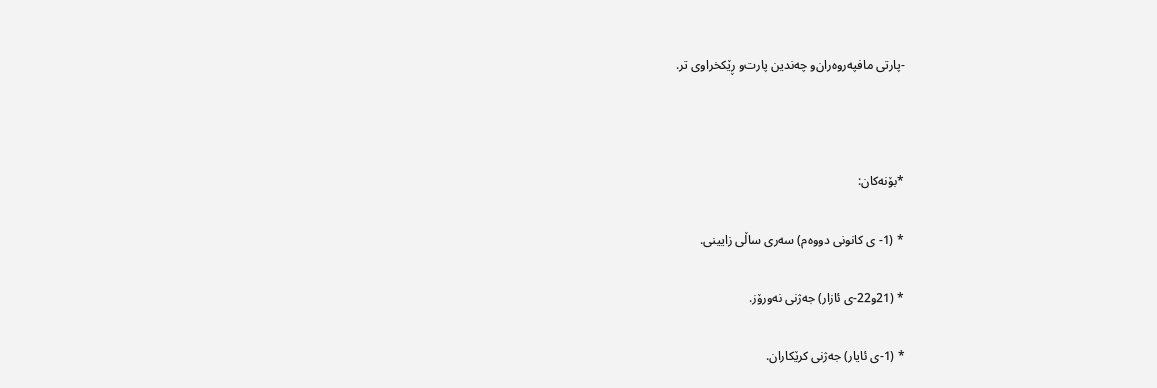-پارتی‌ مافپه‌روه‌ران‌و چه‌ندین پارت‌و ڕێكخراوی‌ تر.



*بۆنه‌كان:

* (1- ی‌ كانونی‌ دووه‌م) سه‌ری‌ ساڵی‌ زایینی‌.

* (21و22-ی‌ ئازار) جه‌ژنی‌ نه‌ورۆز.

* (1-ی‌ ئایار) جه‌ژنی‌ كرێكاران.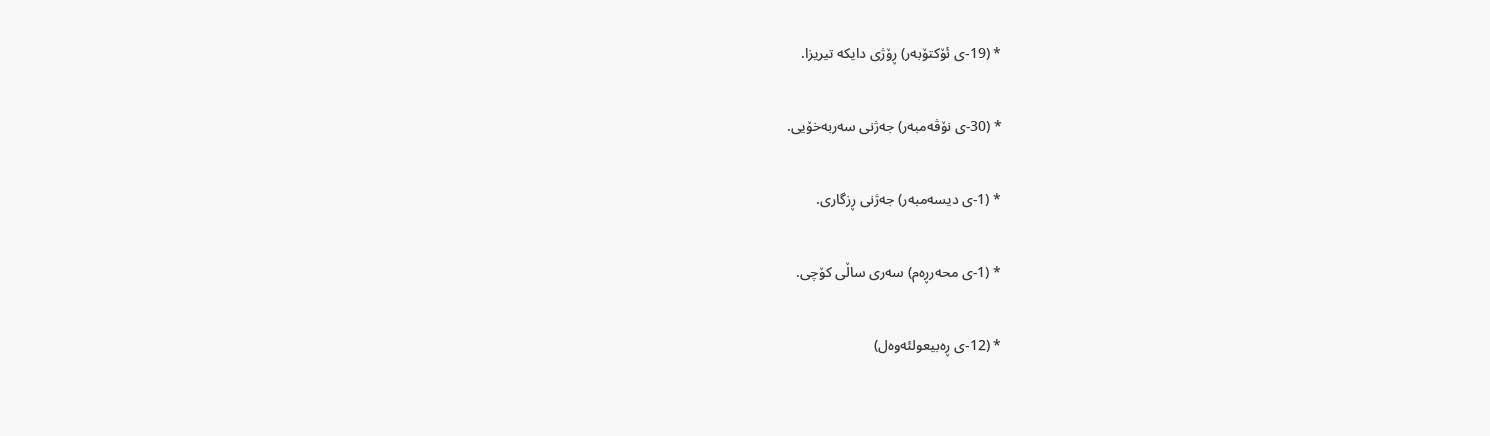* (19-ی‌ ئۆكتۆبه‌ر) ڕۆژی‌ دایكه‌ تیریزا.

* (30-ی‌ نۆڤه‌مبه‌ر) جه‌ژنی‌ سه‌ربه‌خۆیی‌.

* (1-ی‌ دیسه‌مبه‌ر) جه‌ژنی‌ ڕزگاری‌.

* (1-ی‌ محه‌رڕه‌م) سه‌ری‌ ساڵی‌ كۆچی‌.

* (12-ی‌ ڕه‌بیعولئه‌وه‌ل)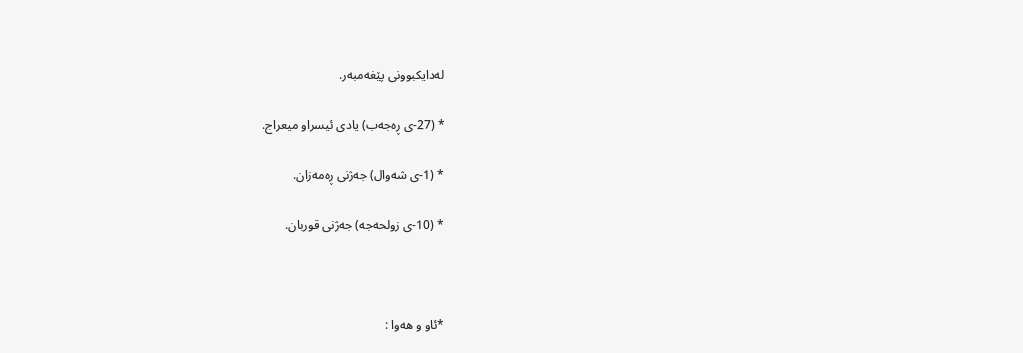له‌دایكبوونی‌ پێغه‌مبه‌ر.

* (27-ی‌ ڕه‌جه‌ب) یادی‌ ئیسراو میعراج.

* (1-ی‌ شه‌وال) جه‌ژنی‌ ڕه‌مه‌زان.

* (10-ی‌ زولحه‌جه‌) جه‌ژنی‌ قوربان.



*ئاو و هه‌وا :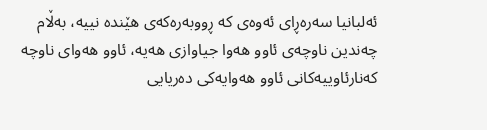ئه‌لبانیا سه‌ره‌ڕای‌ ئه‌وه‌ی‌ كه‌ ڕووبه‌ره‌كه‌ی‌ هێنده‌ نییه‌، به‌ڵام چه‌ندین ناوچه‌ی‌ ئاوو هه‌وا جیاوازی‌ هه‌یه‌، ئاوو هه‌وای‌ ناوچه‌ كه‌نارئاوییه‌كانی‌ ئاوو هه‌وایه‌كی‌ ده‌ریایی‌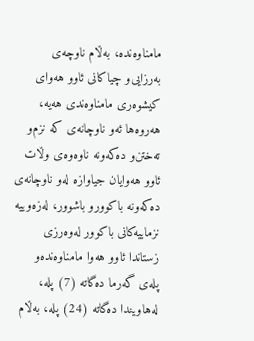مامناوه‌نده‌، به‌ڵام ناوچه‌ی‌ به‌رزایی‌‌و چیاكانی‌ ئاوو هه‌وای‌ كیشوه‌ری‌ مامناوه‌ندی‌ هه‌یه‌، هه‌روه‌ها ئه‌و ناوچانه‌ی‌ كه‌ نزم‌و ته‌ختن‌و ده‌كه‌ونه‌ ناوه‌وه‌ی‌ وڵات ئاوو هه‌وایان جیاوازه‌ له‌و ناوچانه‌ی‌ ده‌كه‌ونه‌ باكوور‌و باشوور، له‌زه‌وییه‌ نزماییه‌كانی‌ باكوور له‌وه‌رزی‌ زستاندا ئاو‌و هه‌وا مامناوه‌نده‌‌و پله‌ی‌ گه‌رما ده‌گاته‌ (7) پله‌، له‌هاویندا ده‌گاته‌ (24) پله‌، به‌ڵام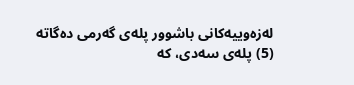له‌زه‌وییه‌كانی‌ باشوور پله‌ی‌ گه‌رمی‌ ده‌گاته‌ (5) پله‌ی‌ سه‌دی‌، كه‌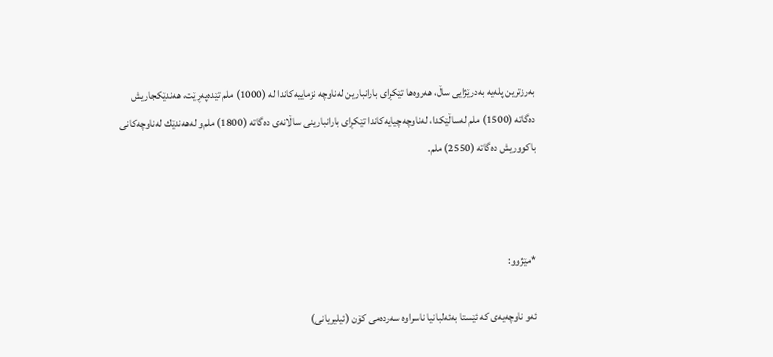به‌رزترین پله‌یه‌ به‌درێژایی‌ ساڵ، هه‌روه‌ها تێكڕای‌ بارانبارین له‌ناوچه‌ نزماییه‌كاندا له‌ (1000) ملم تێده‌په‌ڕێت، هه‌ندێكجاریش ده‌گاته‌ (1500) ملم له‌ساڵێكدا، له‌ناوچه‌چیایه‌كاندا تێكڕای‌ بارانبارینی‌ ساڵانه‌ی‌ ده‌گاته‌ (1800) ملم‌و له‌هه‌ندێك له‌ناوچه‌كانی‌ باكووریش ده‌گاته‌ (2550) ملم.



*مێژوو:

ئه‌و ناوچه‌یه‌ی‌ كه‌ ئێستا به‌ئه‌لبانیا ناسراوه‌ سه‌رده‌می‌ كۆن (ئیلیریانی)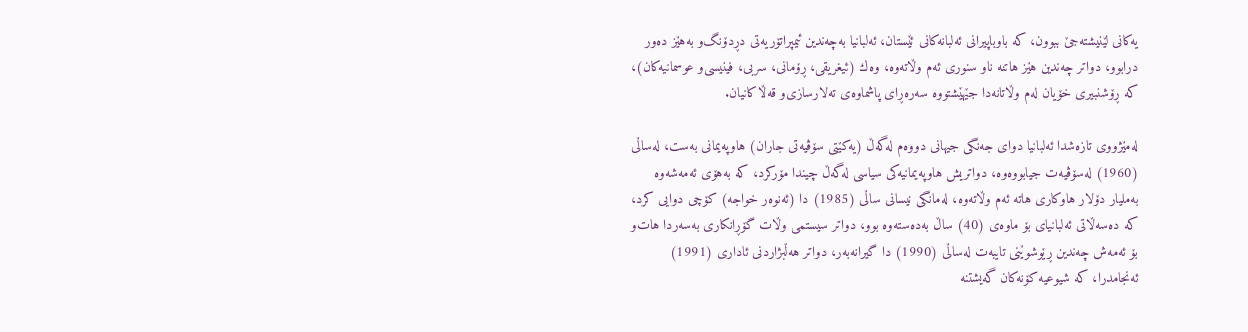یه‌كانی‌ لێنیشته‌جێ‌ ببوون، كه‌ باوباپیرانی‌ ئه‌لبانه‌كانی‌ ئێستان، ئه‌لبانیا به‌چه‌ندین ئیمپراتۆریه‌تی‌ دڕدۆنگ‌و به‌هێز ده‌ور درابوو، دواتر چه‌ندین هێز هاتنه‌ ناو سنوری‌ ئه‌م وڵاته‌وه‌، وه‌ك (ئیغریقی‌، ڕۆمانی‌، سربی‌، فینیسی‌‌و عوسمانیه‌كان)، كه‌ ڕۆشنبیری‌ خۆیان له‌م وڵاتانه‌دا جێهێشتووه‌ سه‌ره‌ڕای‌ پاشماوه‌ی‌ ته‌لارسازی‌‌و قه‌ڵاكانیان.

له‌مێژووی‌ تازه‌شدا ئه‌لبانیا دوای‌ جه‌نگی‌ جیهانی‌ دووه‌م له‌گه‌ڵ (یه‌كێتی‌ سۆڤیه‌تی‌ جاران) هاوپه‌یمانی‌ به‌ست، له‌ساڵی‌ (1960) له‌سۆڤیه‌ت جیابووه‌وه‌، دواتریش هاوپه‌یمانیه‌كی‌ سیاسی‌ له‌گه‌ڵ چیندا مۆركرد، كه‌ به‌هۆی‌ ئه‌مه‌شه‌وه‌ به‌ملیار دۆلار هاوكاری‌ هاته‌ ئه‌م وڵاته‌وه‌، له‌مانگی‌ نیسانی‌ ساڵی‌ (1985) دا (ئه‌نوه‌ر خواجه‌) كۆچی‌ دوایی‌ كرد، كه‌ ده‌سه‌ڵاتی‌ ئه‌لبانیای بۆ ماوه‌ی‌ (40) ساڵ به‌ده‌سته‌وه‌ بوو، دواتر سیستمی‌ وڵات گۆڕانكاری‌ به‌سه‌ردا هات‌و بۆ ئه‌مه‌ش چه‌ندین ڕێوشوێنی‌ تایبه‌ت له‌ساڵی‌ (1990) دا گیرانه‌به‌ر، دواتر هه‌ڵبژاردنی‌ ئاداری‌ (1991) ئه‌نجامدرا، كه‌ شیوعیه‌ كۆنه‌كان گه‌یشتنه‌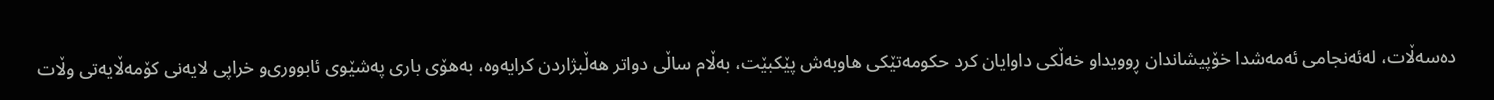ده‌سه‌ڵات، له‌ئه‌نجامی‌ ئه‌مه‌شدا خۆپیشاندان ڕوویداو خه‌ڵكی‌ داوایان كرد حكومه‌تێكی‌ هاوبه‌ش پێكبێت، به‌ڵام ساڵی‌ دواتر هه‌ڵبژاردن كرایه‌وه‌، به‌هۆی‌ باری‌ په‌شێوی‌ ئابووری‌‌و خراپی‌ لایه‌نی‌ كۆمه‌ڵایه‌تی‌ وڵات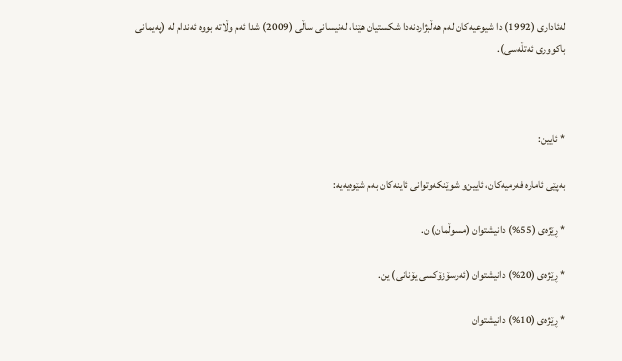له‌ئاداری‌ (1992) دا شیوعیه‌كان له‌م هه‌ڵبژاردنه‌دا شكستیان هێنا، له‌نیسانی‌ ساڵی‌ (2009) شدا ئه‌م وڵاته‌ بووه‌ ئه‌ندام له‌ (په‌یمانی‌ باكووری‌ ئه‌تڵه‌سی‌).



* ئایین:

به‌پێی‌ ئاماره‌ فه‌رمیه‌كان، ئایین‌و شوێنكه‌وتوانی‌ ئاینه‌كان به‌م شێوه‌یه‌یه‌:

* ڕێژه‌ی‌ (55%) دانیشتوان (مسوڵمان) ن.

* ڕێژه‌ی‌ (20%) دانیشتوان (ئه‌رسۆزۆكسی‌ یۆنانی‌) ین.

* ڕێژه‌ی‌ (10%) دانیشتوان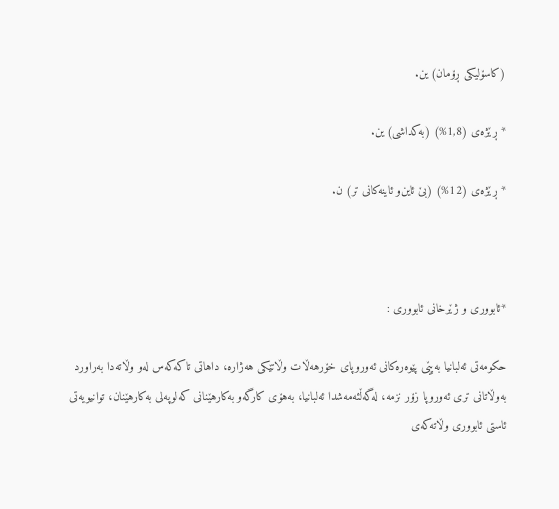(كاسۆلیكی‌ ڕۆمان) ین.

* ڕێژه‌ی‌ (1,8%) (به‌كداشی‌) ین.

* ڕێژه‌ی‌ (12%) (بێ‌ ئاین‌و ئاینه‌كانی‌ تر) ن.



*ئابووری‌ و ژێرخانی‌ ئابووری‌ :

حكومه‌تی‌ ئه‌لبانیا به‌پێی‌ پێوه‌ره‌كانی‌ ئه‌وروپای‌ خۆرهه‌ڵات وڵاتێكی‌ هه‌ژاره‌، داهاتی‌ تاكه‌كه‌س له‌و وڵاته‌دا به‌راورد به‌وڵاتانی‌ تری‌ ئه‌وروپا زۆر نزمه‌، له‌گه‌ڵئه‌مه‌شدا ئه‌لبانیا، به‌هۆی‌ كارگه‌و به‌كارهێنانی‌ كه‌لوپه‌لی‌ به‌كارهێنان، توانیویه‌تی‌ ئاستی‌ ئابووری‌ وڵاته‌كه‌ی‌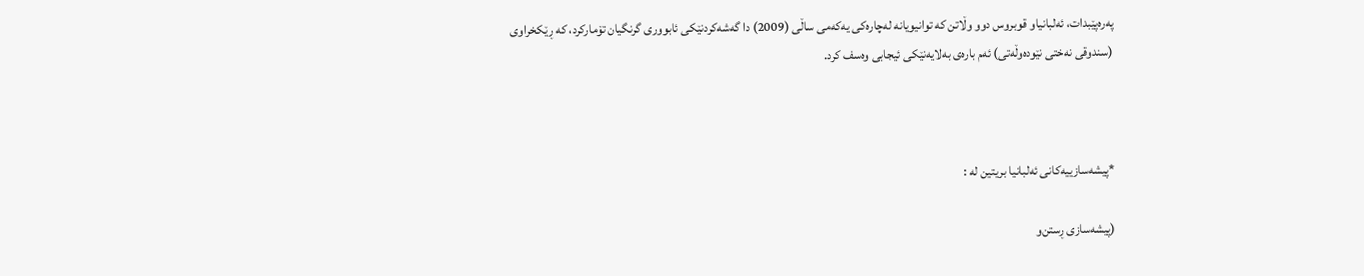په‌ره‌پێبدات، ئه‌لبانیا‌و قوبروس دوو وڵاتن كه‌ توانیویانه‌ له‌چاره‌كی‌ یه‌كه‌می‌ ساڵی‌ (2009) دا گه‌شه‌كردنێكی‌ ئابووری‌ گرنگیان تۆماركرد، كه‌ ڕێكخراوی‌ (سندوقی‌ نه‌ختی‌ نێوده‌وڵه‌تی‌) ئه‌م باره‌ی‌ به‌لایه‌نێكی‌ ئیجابی‌ وه‌سف كرد.



*پیشه‌سازییه‌كانی‌ ئه‌لبانیا بریتین له‌ :

(پیشه‌سازی‌ ڕستن‌و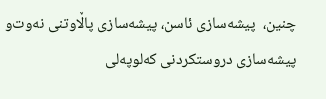چنین،  پیشه‌سازی‌ ئاسن، پیشه‌سازی‌ پاڵاوتنی‌ نه‌وت‌و پیشه‌سازی‌ دروستكردنی‌ كه‌لوپه‌لی‌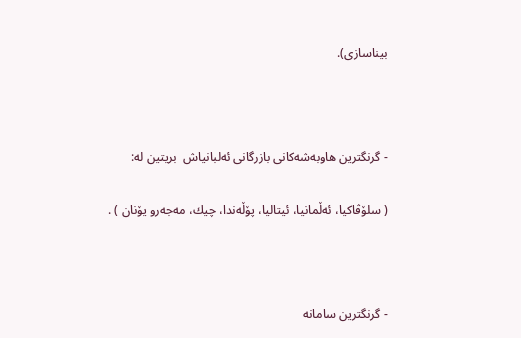بیناسازی‌).



- گرنگترین هاوبه‌شه‌كانی‌ بازرگانی‌ ئه‌لبانیاش  بریتین له‌:

( سلۆڤاكیا، ئه‌ڵمانیا، ئیتالیا، پۆڵه‌ندا، چیك، مه‌جه‌ر‌و یۆنان ) .



- گرنگترین سامانه‌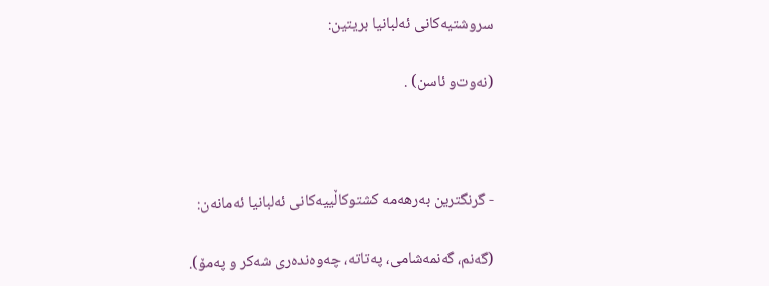سروشتیه‌كانی‌ ئه‌لبانیا بریتین:

(نه‌وت‌و ئاسن) .



- گرنگترین به‌رهه‌مه‌ كشتوكاڵییه‌كانی‌ ئه‌لبانیا ئه‌مانه‌ن:

(گه‌نم، گه‌نمه‌شامی‌، په‌تاته‌، چه‌وه‌نده‌ری‌ شه‌كر و په‌مۆ).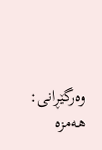وه‌رگێڕانی‌: هه‌مزه‌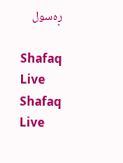ڕه‌سول

Shafaq Live
Shafaq Live